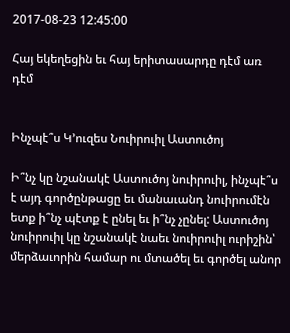2017-08-23 12:45:00

Հայ եկեղեցին եւ հայ երիտասարդը դէմ առ դէմ


Ինչպէ՞ս Կ’ուզես Նուիրուիլ Աստուծոյ

Ի՞նչ կը նշանակէ Աստուծոյ նուիրուիլ, ինչպէ՞ս է այդ գործընթացը եւ մանաւանդ նուիրումէն ետք ի՞նչ պէտք է ընել եւ ի՞նչ չընել: Աստուծոյ նուիրուիլ կը նշանակէ նաեւ նուիրուիլ ուրիշին՝ մերձաւորին համար ու մտածել եւ գործել անոր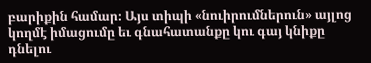բարիքին համար։ Այս տիպի «նուիրումներուն» այլոց կողմէ իմացումը եւ գնահատանքը կու գայ կնիքը դնելու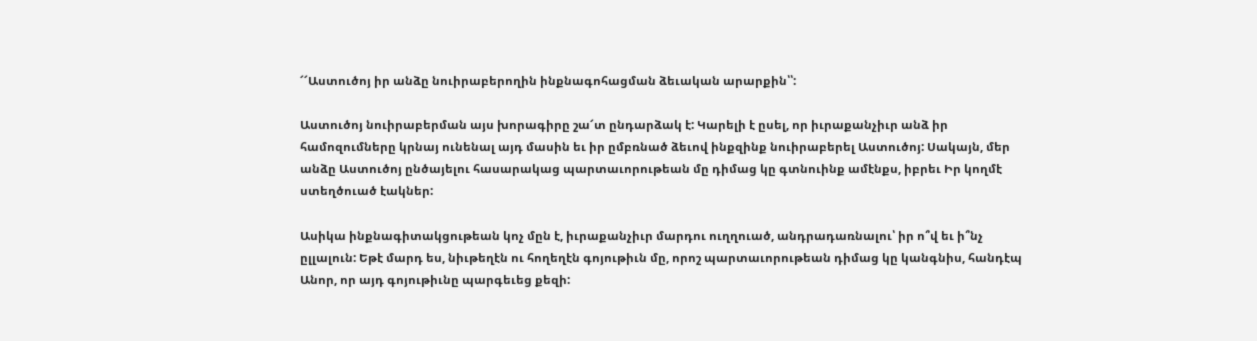՜՜Աստուծոյ իր անձը նուիրաբերողին ինքնագոհացման ձեւական արարքին՝՝:

Աստուծոյ նուիրաբերման այս խորագիրը շա՜տ ընդարձակ է: Կարելի է ըսել, որ իւրաքանչիւր անձ իր համոզումները կրնայ ունենալ այդ մասին եւ իր ըմբռնած ձեւով ինքզինք նուիրաբերել Աստուծոյ: Սակայն, մեր անձը Աստուծոյ ընծայելու հասարակաց պարտաւորութեան մը դիմաց կը գտնուինք ամէնքս, իբրեւ Իր կողմէ ստեղծուած էակներ:

Ասիկա ինքնագիտակցութեան կոչ մըն է, իւրաքանչիւր մարդու ուղղուած, անդրադառնալու՝ իր ո՞վ եւ ի՞նչ ըլլալուն: Եթէ մարդ ես, նիւթեղէն ու հողեղէն գոյութիւն մը, որոշ պարտաւորութեան դիմաց կը կանգնիս, հանդէպ Անոր, որ այդ գոյութիւնը պարգեւեց քեզի: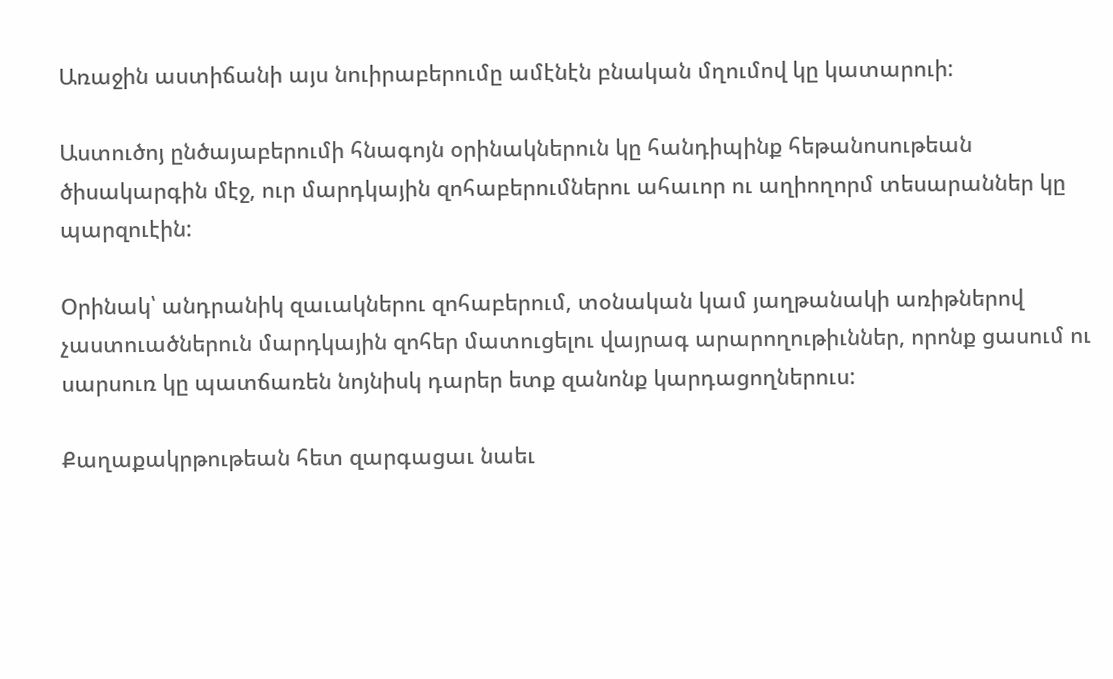Առաջին աստիճանի այս նուիրաբերումը ամէնէն բնական մղումով կը կատարուի:

Աստուծոյ ընծայաբերումի հնագոյն օրինակներուն կը հանդիպինք հեթանոսութեան ծիսակարգին մէջ, ուր մարդկային զոհաբերումներու ահաւոր ու աղիողորմ տեսարաններ կը պարզուէին:

Օրինակ՝ անդրանիկ զաւակներու զոհաբերում, տօնական կամ յաղթանակի առիթներով չաստուածներուն մարդկային զոհեր մատուցելու վայրագ արարողութիւններ, որոնք ցասում ու սարսուռ կը պատճառեն նոյնիսկ դարեր ետք զանոնք կարդացողներուս:

Քաղաքակրթութեան հետ զարգացաւ նաեւ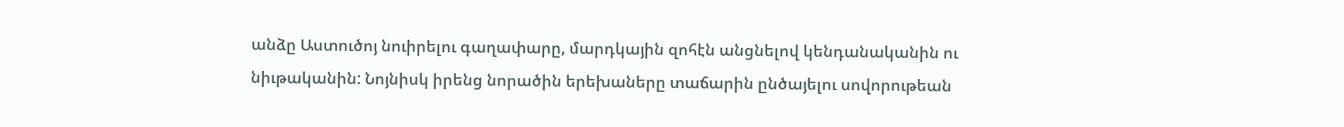անձը Աստուծոյ նուիրելու գաղափարը, մարդկային զոհէն անցնելով կենդանականին ու նիւթականին: Նոյնիսկ իրենց նորածին երեխաները տաճարին ընծայելու սովորութեան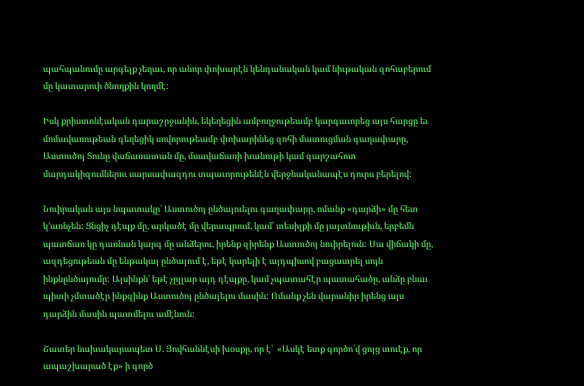պահպանումը արգելք չեղաւ, որ անոր փոխարէն կենդանական կամ նիւթական զոհաբերում մը կատարուի ծնողքին կողմէ:

Իսկ քրիստոնէական դարաշրջանին, եկեղեցին ամբողջութեամբ կարգաւորեց այս հարցը եւ մոմավառութեան գեղեցիկ սովորութեամբ փոխարինեց զոհի մատուցման գաղափարը, Աստուծոյ Տունը վաճառատան մը, մսավաճառի խանութի կամ գարշահոտ մարդակիզումներու սարսափազդու տպաւորութենէն վերջնականապէս դուրս բերելով:

Նուիրական այս նպատակը՝ Աստուծոյ ընծայուելու գաղափարը, ոմանք «դարձի» մը հետ կ’առնչեն: Ցնցիչ դէպք մը, արկածէ մը վերապրում, կամ՝ տեսիլքի մը յայտնութիւն, երբեմն պատճառ կը դառնան կարգ մը անձերու, իրենք զիրենք Աստուծոյ նուիրելուն: Սա վիճակի մը, ազդեցութեան մը ենթակայ ընծայում է, եթէ կարելի է այդպիսով բացատրել սոյն ինքնընծայումը: Այսինքն՝ եթէ չըլլար այդ դէպքը, կամ չպատահէր պատահածը, անձը բնաւ պիտի չմտածէր ինքզինք Աստուծոյ ընծայելու մասին: Ոմանք չեն վարանիր իրենց այս դարձին մասին պատմելու ամէնուն:

Շատեր նախակարապետ Ս. Յովհաննէսի խօսքը, որ է՝  «Ասկէ ետք գործո՛վ ցոյց տուէք, որ ապաշխարած էք» ի գործ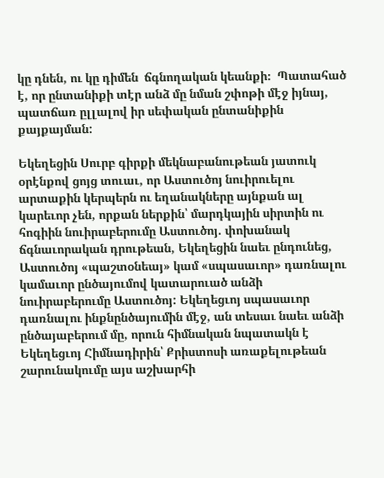կը դնեն, ու կը դիմեն  ճգնողական կեանքի։  Պատահած է, որ ընտանիքի տէր անձ մը նման շփոթի մէջ իյնայ, պատճառ ըլլալով իր սեփական ընտանիքին քայքայման:

Եկեղեցին Սուրբ գիրքի մեկնաբանութեան յատուկ օրէնքով ցոյց տուաւ, որ Աստուծոյ նուիրուելու արտաքին կերպերն ու եղանակները այնքան ալ կարեւոր չեն, որքան ներքին՝ մարդկային սիրտին ու հոգիին նուիրաբերումը Աստուծոյ. փոխանակ ճգնաւորական դրութեան, Եկեղեցին նաեւ ընդունեց, Աստուծոյ «պաշտօնեայ» կամ «սպասաւոր» դառնալու կամաւոր ընծայումով կատարուած անձի նուիրաբերումը Աստուծոյ: Եկեղեցւոյ սպասաւոր դառնալու ինքնընծայումին մէջ, ան տեսաւ նաեւ անձի ընծայաբերում մը, որուն հիմնական նպատակն է Եկեղեցւոյ Հիմնադիրին՝ Քրիստոսի առաքելութեան շարունակումը այս աշխարհի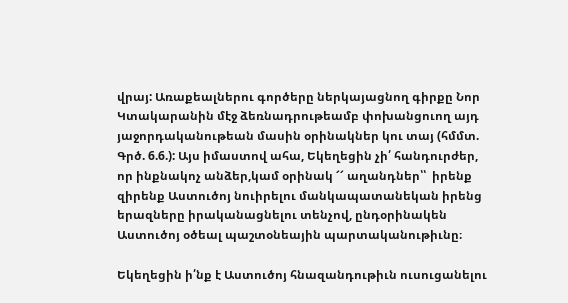վրայ: Առաքեալներու գործերը ներկայացնող գիրքը Նոր Կտակարանին մէջ ձեռնադրութեամբ փոխանցուող այդ յաջորդականութեան մասին օրինակներ կու տայ (հմմտ. Գրծ. 6.6.): Այս իմաստով ահա, Եկեղեցին չի՛ հանդուրժեր, որ ինքնակոչ անձեր,կամ օրինակ ՜՜ աղանդներ՝՝  իրենք զիրենք Աստուծոյ նուիրելու մանկապատանեկան իրենց երազները իրականացնելու տենչով, ընդօրինակեն Աստուծոյ օծեալ պաշտօնեային պարտականութիւնը։

Եկեղեցին ի՛նք է Աստուծոյ հնազանդութիւն ուսուցանելու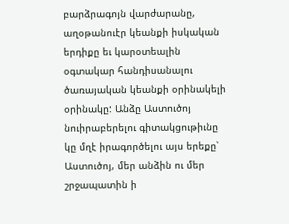բարձրագոյն վարժարանը, աղօթանուէր կեանքի իսկական երդիքը եւ կարօտեալին օգտակար հանդիսանալու ծառայական կեանքի օրինակելի օրինակը: Անձը Աստուծոյ նուիրաբերելու գիտակցութիւնը կը մղէ իրագործելու այս երեքը՝ Աստուծոյ, մեր անձին ու մեր շրջապատին ի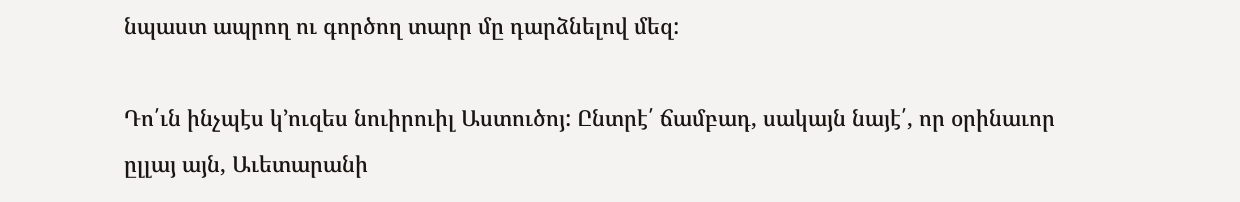նպաստ ապրող ու գործող տարր մը դարձնելով մեզ:

Դո՛ւն ինչպէս կ’ուզես նուիրուիլ Աստուծոյ: Ընտրէ՛ ճամբադ, սակայն նայէ՛, որ օրինաւոր ըլլայ այն, Աւետարանի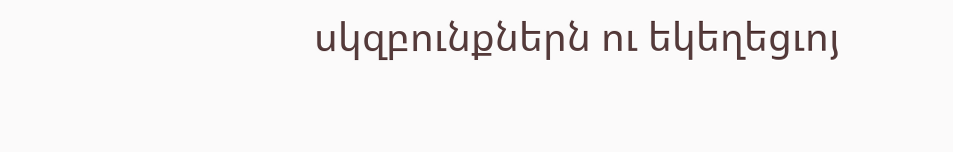սկզբունքներն ու եկեղեցւոյ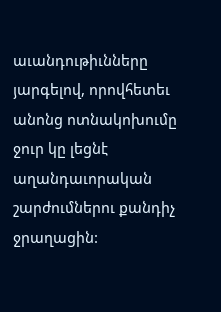աւանդութիւնները յարգելով, որովհետեւ անոնց ոտնակոխումը ջուր կը լեցնէ աղանդաւորական շարժումներու քանդիչ ջրաղացին: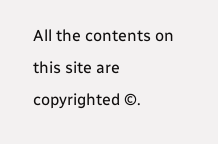All the contents on this site are copyrighted ©.